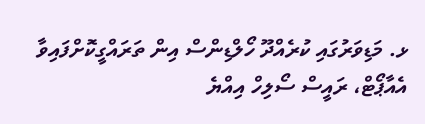ޅ. މަޑިވަރުގައި ކުރެއްދޫ ހޯލްޑިންސް އިން ތަރައްގީކޮށްފައިވާ އެއާޕޯޓް، ރައީސް ސޯލިހް އިއްޔެ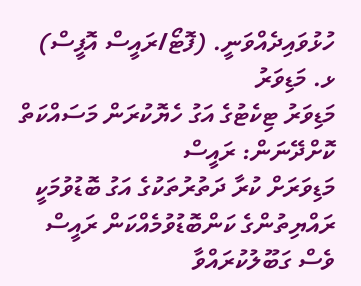ހުޅުވައިދެއްވަނީ. (ފޮޓޯ/ރައީސް އޮފީސް)
ޅ. މަޑިވަރު
މަޑިވަރު ޓިކެޓުގެ އަގު ހެޔޮކުރަން މަސައްކަތް ކޮށްދޭނަން: ރައީސް
މަޑިވަރަށް ކުރާ ދަތުރުތަކުގެ އަގު ބޮޑުވުމަކީ ރައްޔިތުންގެ ކަންބޮޑުވުމެއްކަން ރައީސް ވެސް ގަބޫލުކުރައްވާ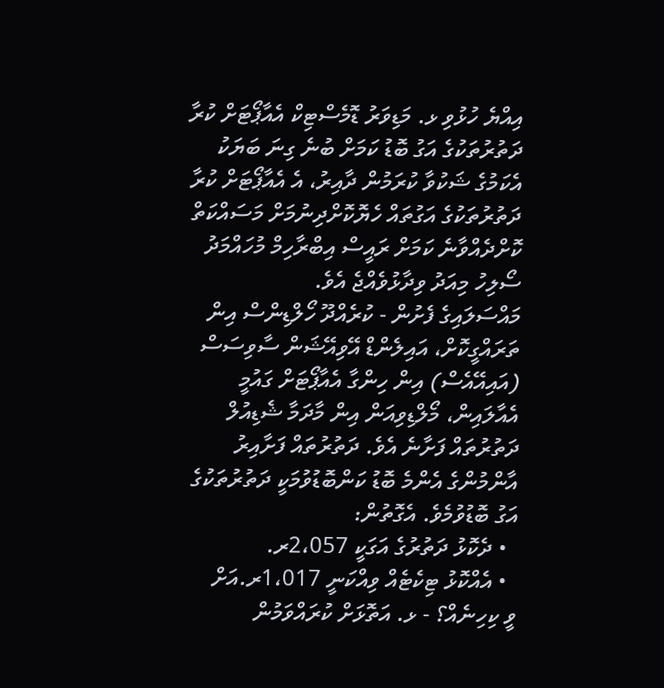އިއްޔެ ހުޅުވި ޅ. މަޑިވަރު ޑޮމެސްޓިކް އެއާޕޯޓަށް ކުރާ ދަތުރުތަކުގެ އަގު ބޮޑު ކަމަށް ބުނެ ގިނަ ބަޔަކު އެކަމުގެ ޝަކުވާ ކުރަމުން ދާއިރު، އެ އެއާޕޯޓަށް ކުރާ ދަތުރުތަކުގެ އަގުތައް ހެޔޮކޮށްދިނުމަށް މަސައްކަތް ކޮށްދެއްވާނެ ކަމަށް ރައީސް އިބްރާހިމް މުހައްމަދު ސޯލިހު މިއަދު ވިދާޅުވެއްޖެ އެވެ.
މައްސަލައިގެ ފެށުން - ކުރެއްދޫ ހޯލްޑިންސް އިން ތަރައްގީކޮށް، އައިލެންޑް އޭވިއޭޝަން ސާވިސަސް (އައިއޭއެސް) އިން ހިންގާ އެއާޕޯޓަށް ގައުމީ އެއާލައިން، މޯލްޑިވިއަން އިން މާދަމާ ޝެޑިއުލް ދަތުރުތައް ފަށާނެ އެވެ. ދަތުރުތައް ފަށާއިރު އާންމުންގެ އެންމެ ބޮޑު ކަންބޮޑުވުމަކީ ދަތުރުތަކުގެ އަގު ބޮޑުވުމެވެ. އެގޮތުން:
  • ދެކޮޅު ދަތުރުގެ އަގަކީ 2،057ރ.
  • އެއްކޮޅު ޓިކެޓެއް ވިއްކަނީ 1،017ރ.އަށް
ވީ ކިހިނެއް؟ - ޅ. އަތޮޅަށް ކުރައްވަމުން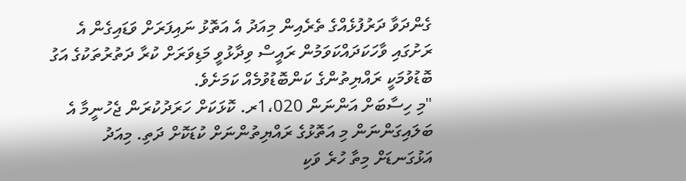ގެންދަވާ ދަރުފުޅެއްގެ ތެރެއިން މިއަދު އެ އަތޮޅު ނައިފަރަށް ވަޑައިގެން އެ ރަށުގައި ވާހަކަދައްކަވަމުން ރައީސް ވިދާޅުވީ މަޑިވަރަށް ކުރާ ދަތުރުތަކުގެ އަގު ބޮޑުވުމަކީ ރައްޔިތުންގެ ކަންބޮޑުވުމެއް ކަމަށެވެ.
"މި ހިސާބަށް އަންނަން 1،020ރ. ކޮޅަކަށް ހަރަދުކުރަން ޖެހުނީމާ އެ ބަލައިގަންނަން މި އަތޮޅުގެ ރައްޔިތުންނަށް ކުޑަކޮށް ދަތި. މިއަދު އަޅުގަނޑަށް މިތާ ހުރެ ވަކި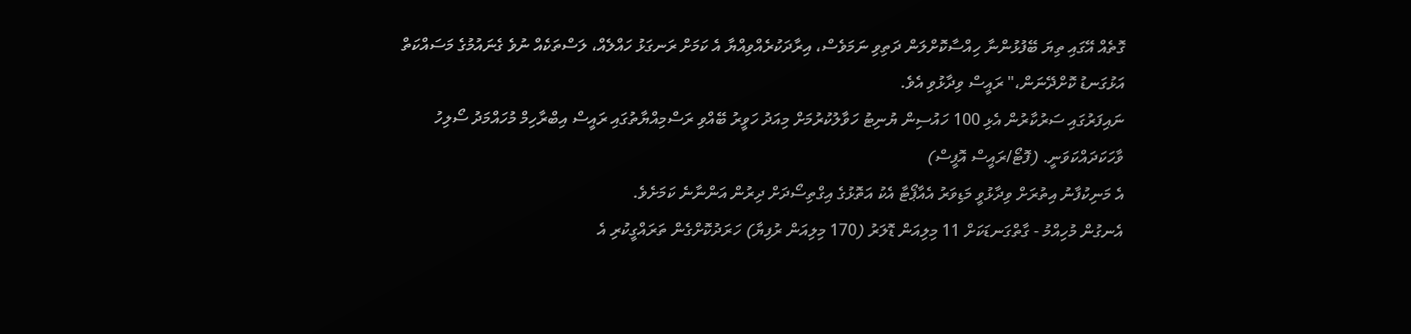ގޮތެއް އޭގައި ތިޔަ ބޭފުޅުންނާ ހިއްސާކޮށްލަން ދަތިވި ނަމަވެސް، އިރާދަކުރެއްވިއްޔާ އެ ކަމަށް ރަނގަޅު ހައްލެއް، ލަސްތަކެއް ނުވެ ގެނައުމުގެ މަސައްކަތް އަޅުގަނޑު ކޮށްދޭނަން،" ރައީސް ވިދާޅުވި އެވެ.
ނައިފަރުގައި ސަރުކާރުން އެޅި 100 ހައުސިން ޔުނިޓު ހަވާލުކުރުމަށް މިއަދު ހަވީރު ބޭއްވި ރަސްމިއްޔާތުގައި ރައީސް އިބްރާހިމް މުހައްމަދު ސޯލިހު ވާހަކަދައްކަވަނީ. (ފޮޓޯ/ރައީސް އޮފީސް)
އެ މަނިކުފާނު އިތުރަށް ވިދާޅުވީ މަޑިވަރު އެއާޕޯޓާ އެކު އަތޮޅުގެ އިގްތިސޯދަށް ދިރުން އަންނާނެ ކަމަށެވެ.
އެނގުން މުހިއްމު - ގާތްގަނޑަކަށް 11 މިލިއަން ޑޮލަރު (170 މިލިއަން ރުފިޔާ) ހަރަދުކޮށްގެން ތަރައްގީކުރި އެ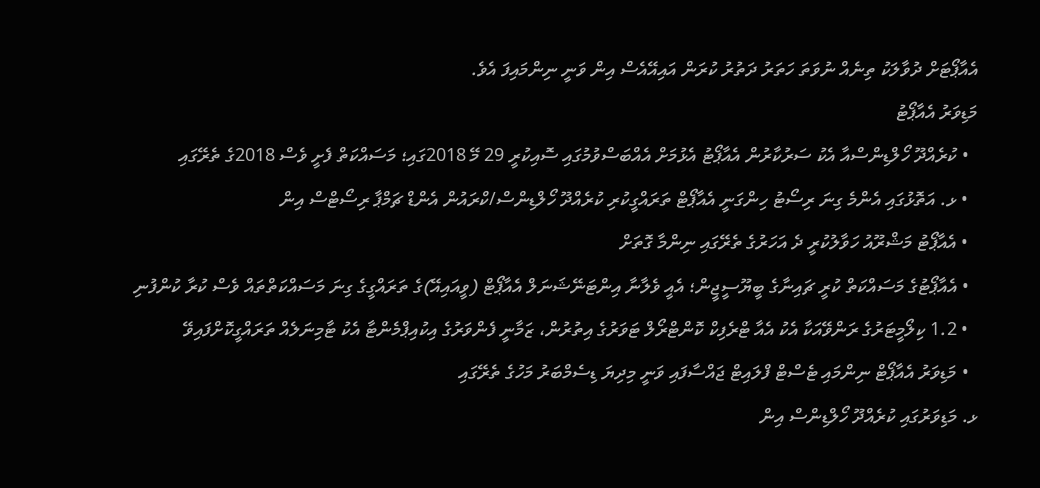އެއާޕޯޓަށް ދުވާލަކު ތިނެއް ނުވަތަ ހަތަރު ދަތުރު ކުރަން އައިއޭއެސް އިން ވަނީ ނިންމައިފަ އެވެ.
މަޑިވަރު އެއާޕޯޓު
  • ކުރެއްދޫ ހޯލްޑިންސްއާ އެކު ސަރުކާރުން އެއާޕޯޓު އެޅުމަށް އެއްބަސްވުމުގައި ސޮއިކުރީ 29 މޭ 2018ގައި؛ މަސައްކަތް ފެށީ ވެސް 2018ގެ ތެރޭގައި
  • ޅ. އަތޮޅުގައި އެންމެ ގިނަ ރިސޯޓު ހިންގަނީ އެއާޕޯޓް ތަރައްގީކުރި ކުރެއްދޫ ހޯލްޑިންސް/ކްރައުން އެންޑް ޗަމްޕާ ރިސޯޓްސް އިން
  • އެއާޕޯޓު މަޝްރޫއު ހަވާލުކުރީ ދެ އަހަރުގެ ތެރޭގައި ނިންމާ ގޮތަށް
  • އެއާޕޯޓުގެ މަސައްކަތް ކުރީ ޗައިނާގެ ބީޔޫސީޖީން؛ އެއީ ވެލާނާ އިންޓަނޭޝަނަލް އެއާޕޯޓް (ވީއައިއޭ)ގެ ތަރައްގީގެ ގިނަ މަސައްކަތްތައް ވެސް ކުރާ ކުންފުނި
  • 1.2 ކިލޯމީޓަރުގެ ރަންވޭއަކާ އެކު އެއާ ޓްރެފިކް ކޮންޓްރޯލް ޓަވަރުގެ އިތުރުން، ޒަމާނީ ފެންވަރުގެ އިކުއިޕްމެންޓާ އެކު ޓާމިނަލެއް ތަރައްގީކޮށްފައިވޭ
  • މަޑިވަރު އެއާޕޯޓް ނިންމައި ޓެސްޓް ފްލައިޓް ޖައްސާފައި ވަނީ މިދިޔަ ޑިސެމްބަރު މަހުގެ ތެރޭގައި
ޅ. މަޑިވަރުގައި ކުރެއްދޫ ހޯލްޑިންސް އިން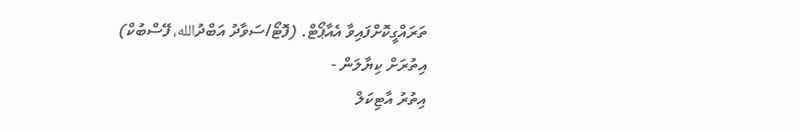ތަރައްގީކޮށްފައިވާ އެއާޕޯޓް. (ފޮޓޯ/ސަވާދު އަބްދުالله، ފޭސްބުކް)
އިތުރަށް ކިޔާލަން -
އިތުރު އާޓިކަލް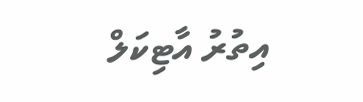އިތުރު އާޓިކަލް